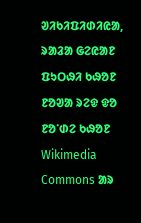ᱣᱤᱠᱤᱯᱤᱰᱤᱭᱟ, ᱨᱟᱲᱟ ᱜᱮᱭᱟᱱ ᱯᱩᱛᱷᱤ ᱠᱷᱚᱱ
ᱱᱚᱣᱟ ᱨᱮᱫ ᱫᱚ ᱱᱚᱸᱰᱮ ᱠᱷᱚᱱ Wikimedia Commons ᱟᱨ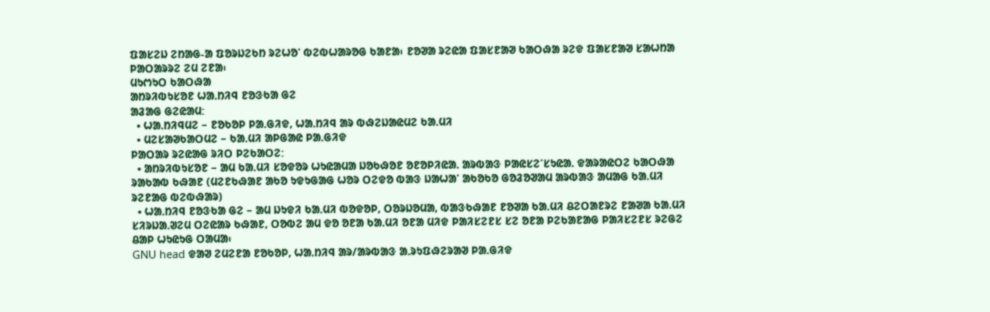ᱯᱟᱥᱮᱡ ᱮᱴᱟᱜ-ᱟ ᱯᱚᱨᱡᱮᱠᱴ ᱨᱮᱦᱚᱸ ᱵᱮᱵᱦᱟᱨᱚᱜ ᱠᱟᱱᱟ᱾ ᱱᱚᱣᱟ ᱨᱮᱭᱟ ᱯᱟᱥᱱᱟᱣ ᱠᱟᱛᱷᱟ ᱨᱮᱫ ᱯᱟᱥᱱᱟᱣ ᱥᱟᱦᱴᱟ ᱞᱟᱛᱟᱨᱨᱮ ᱮᱢ ᱮᱱᱟ᱾
ᱢᱩᱬᱩᱛ ᱠᱟᱛᱷᱟ
ᱟᱴᱨᱤᱵᱩᱥᱚᱱ ᱦᱟᱹᱴᱤᱧ ᱱᱚᱝᱠᱟ ᱜᱮ
ᱟᱲᱟᱜ ᱜᱮᱭᱟᱢ:
  • ᱦᱟᱹᱴᱤᱧᱢᱮ – ᱱᱚᱠᱚᱞ ᱞᱟᱹᱜᱤᱫ, ᱦᱟᱹᱴᱤᱧ ᱟᱨ ᱵᱷᱮᱡᱟᱭᱢᱮ ᱠᱟᱹᱢᱤ
  • ᱢᱮᱥᱟᱣᱠᱟᱛᱢᱮ – ᱠᱟᱹᱢᱤ ᱟᱞᱜᱟᱭ ᱞᱟᱹᱜᱤᱫ
ᱞᱟᱛᱟᱨ ᱨᱮᱭᱟᱜ ᱨᱤᱛ ᱞᱮᱠᱟᱛᱮ:
  • ᱟᱴᱨᱤᱵᱩᱥᱚᱱ – ᱟᱢ ᱠᱟᱹᱢᱤ ᱥᱚᱫᱚᱨ ᱦᱩᱭᱟᱢᱟ ᱡᱚᱠᱷᱚᱱ ᱚᱱᱚᱞᱤᱭᱟᱹ ᱟᱨᱵᱟᱝ ᱞᱟᱭᱥᱮᱸᱥᱩᱭᱟᱹ ᱫᱟᱨᱟᱭᱛᱮ ᱠᱟᱛᱷᱟ ᱨᱟᱠᱟᱵ ᱠᱷᱟᱱ (ᱢᱮᱱᱠᱷᱟᱱ ᱟᱠᱚ ᱩᱫᱩᱜᱟᱜ ᱦᱚᱨ ᱛᱮᱫᱚ ᱵᱟᱝ ᱡᱟᱦᱟᱸ ᱟᱠᱚᱠᱚ ᱜᱚᱲᱚᱣᱟᱢ ᱟᱨᱵᱟᱝ ᱟᱢᱟᱜ ᱠᱟᱹᱢᱤ ᱨᱮᱱᱟᱜ ᱵᱮᱵᱷᱟᱨ)
  • ᱦᱟᱹᱴᱤᱧ ᱱᱚᱝᱠᱟ ᱜᱮ – ᱟᱢ ᱡᱩᱫᱤ ᱠᱟᱹᱢᱤ ᱵᱚᱫᱚᱞ, ᱛᱚᱨᱡᱚᱢᱟ, ᱵᱟᱝᱠᱷᱟᱱ ᱱᱚᱣᱟ ᱠᱟᱹᱢᱤ ᱪᱮᱛᱟᱱᱨᱮ ᱱᱟᱣᱟ ᱠᱟᱹᱢᱤ ᱥᱤᱨᱡᱟᱹᱣᱮᱢ ᱛᱮᱭᱟᱨ ᱠᱷᱟᱱ, ᱛᱚᱵᱮ ᱟᱢ ᱫᱚ ᱚᱱᱟ ᱠᱟᱹᱢᱤ ᱚᱱᱟ ᱢᱤᱫ ᱞᱟᱤᱥᱮᱱᱥ ᱥᱮ ᱚᱱᱟ ᱞᱮᱠᱟᱱᱟᱜ ᱞᱟᱤᱥᱮᱱᱥ ᱨᱮᱜᱮ ᱪᱟᱞ ᱦᱩᱭᱩᱜ ᱛᱟᱢᱟ᱾
GNU head ᱫᱟᱣ ᱮᱢᱮᱱᱟ ᱱᱚᱠᱚᱞ, ᱦᱟᱹᱴᱤᱧ ᱟᱨ/ᱟᱨᱵᱟᱝ ᱟᱹᱨᱩᱯᱷᱮᱨᱟᱣ ᱞᱟᱹᱜᱤᱫ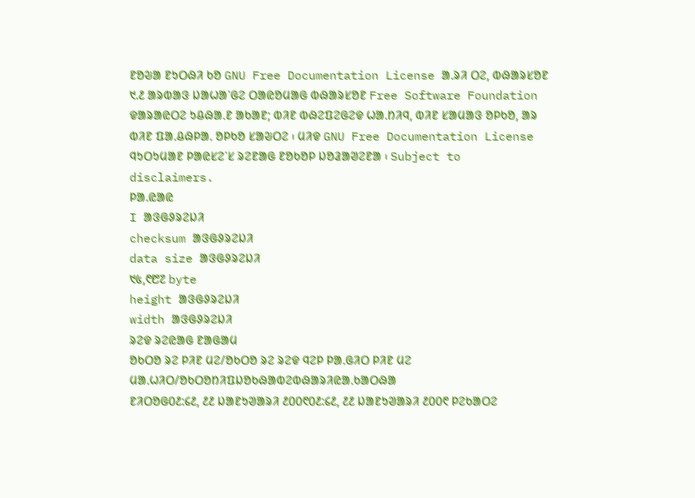ᱱᱚᱶᱟ ᱱᱩᱛᱷᱤ ᱠᱚ GNU Free Documentation License ᱟᱹᱨᱤ ᱛᱮ, ᱵᱷᱟᱨᱥᱚᱱ ᱑.᱒ ᱟᱨᱵᱟᱝ ᱡᱟᱦᱟᱸᱜᱮ ᱛᱟᱭᱚᱢᱟᱜ ᱵᱷᱟᱨᱥᱚᱱ Free Software Foundation ᱫᱟᱨᱟᱭᱛᱮ ᱩᱪᱷᱟᱹᱱ ᱟᱠᱟᱱ; ᱵᱤᱱ ᱵᱷᱮᱯᱮᱜᱮᱫ ᱦᱟᱹᱴᱤᱧ, ᱵᱤᱱ ᱥᱟᱢᱟᱝ ᱚᱞᱠᱚ, ᱟᱨ ᱵᱤᱱ ᱯᱟᱹᱪᱷᱞᱟᱹ ᱚᱞᱠᱚ ᱥᱟᱶᱛᱮ ᱾ ᱢᱤᱫ GNU Free Documentation License ᱧᱩᱛᱩᱢᱟᱱ ᱞᱟᱭᱥᱮᱸᱥ ᱨᱮᱱᱟᱜ ᱱᱚᱠᱚᱞ ᱡᱚᱲᱟᱣᱮᱱᱟ ᱾ Subject to disclaimers.
ᱞᱟ.ᱭᱟᱭ
I ᱟᱝᱜᱽᱨᱮᱡᱤ
checksum ᱟᱝᱜᱽᱨᱮᱡᱤ
data size ᱟᱝᱜᱽᱨᱮᱡᱤ
᱑᱕,᱖᱘᱗ byte
height ᱟᱝᱜᱽᱨᱮᱡᱤ
width ᱟᱝᱜᱽᱨᱮᱡᱤ
ᱨᱮᱫ ᱨᱮᱭᱟᱜ ᱱᱟᱜᱟᱢ
ᱚᱠᱛᱚ ᱨᱮ ᱞᱤᱱ ᱢᱮ/ᱚᱠᱛᱚ ᱨᱮ ᱨᱮᱫ ᱧᱮᱞ ᱞᱟᱹᱜᱤᱛ ᱞᱤᱱ ᱢᱮ
ᱢᱟᱹᱦᱤᱛ/ᱚᱠᱛᱚᱴᱤᱯᱡᱚᱠᱷᱟᱵᱮᱵᱷᱟᱨᱤᱭᱟᱹᱠᱟᱛᱷᱟ
ᱱᱤᱛᱚᱜ᱐᱒:᱔᱒, ᱒᱒ ᱡᱟᱱᱩᱣᱟᱨᱤ ᱒᱐᱐᱖᱐᱒:᱔᱒, ᱒᱒ ᱡᱟᱱᱩᱣᱟᱨᱤ ᱒᱐᱐᱖ ᱞᱮᱠᱟᱛᱮ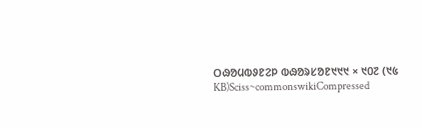ᱛᱷᱚᱢᱵᱽᱱᱮᱞ ᱵᱷᱚᱨᱥᱚᱱ᱑᱑᱑ × ᱑᱐᱗ (᱑᱕ KB)Sciss~commonswikiCompressed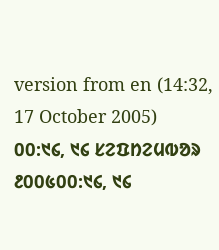version from en (14:32, 17 October 2005)
᱐᱐:᱑᱔, ᱑᱔ ᱥᱮᱯᱴᱮᱢᱵᱚᱨ ᱒᱐᱐᱕᱐᱐:᱑᱔, ᱑᱔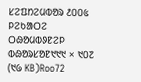ᱥᱮᱯᱴᱮᱢᱵᱚᱨ ᱒᱐᱐᱕ ᱞᱮᱠᱟᱛᱮ ᱛᱷᱚᱢᱵᱽᱱᱮᱞ ᱵᱷᱚᱨᱥᱚᱱ᱑᱑᱑ × ᱑᱐᱗ (᱑᱙ KB)Roo72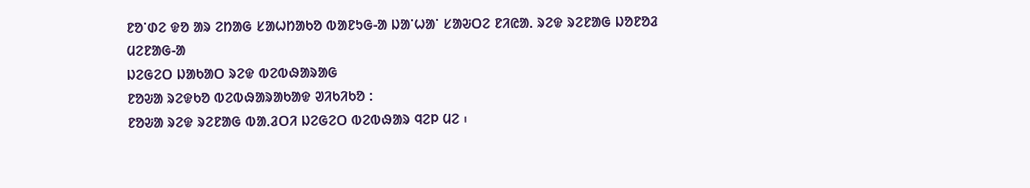ᱱᱚᱸᱰᱮ ᱫᱚ ᱟᱨ ᱮᱴᱟᱜ ᱥᱟᱦᱴᱟᱠᱚ ᱵᱟᱱᱩᱜ-ᱟ ᱡᱟᱸᱦᱟᱸ ᱥᱟᱶᱛᱮ ᱱᱤᱭᱟᱹ ᱨᱮᱫ ᱨᱮᱱᱟᱜ ᱡᱚᱱᱚᱲ ᱢᱮᱱᱟᱜ-ᱟ
ᱡᱮᱜᱮᱛ ᱡᱟᱠᱟᱛ ᱨᱮᱫ ᱵᱮᱵᱷᱟᱨᱟᱜ
ᱱᱚᱶᱟ ᱨᱮᱫᱠᱚ ᱵᱮᱵᱷᱟᱨᱟᱠᱟᱫ ᱣᱤᱠᱤᱠᱚ :
ᱱᱚᱶᱟ ᱨᱮᱫ ᱨᱮᱱᱟᱜ ᱵᱟᱹᱲᱛᱤ ᱡᱮᱜᱮᱛ ᱵᱮᱵᱷᱟᱨ ᱧᱮᱞ ᱢᱮ ᱾